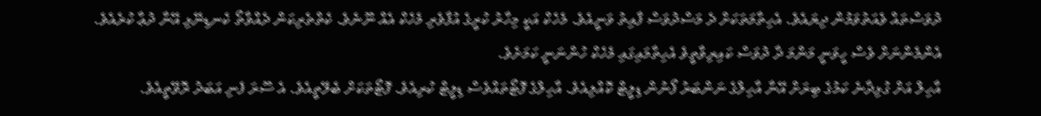ދުވަސްތައް ވެއަތުވަމުން ދިޔައެވެ. އެހިތާމަތަކަށް ދެ މަސްދުވަސް ފާއިތު ވަނީއެވެ. މެހެކް އަކީ މިހާރު ކުރީގެ އުފާވެރި މެހެކް އެއް ނޫނެވެ. ކެތްތެރިކަން ދެއްވާތޯ ކެނޑިނޭޅި އޭނާ ދުޢާ ކުރެއެވެ. އެންމެންނަށް ވެސް ހީވަނީ މަންމަ ދާ ދުވަސް ކައިރިވާތީވެ އެހިތާމައިގައި މެހެކް ހުންނަނީ ކަމަށެވެ.
އާހިލް އަށް ގުޅިދާނެ ކަމުގެ ބިރަށް އޭނާ އާހިލްގެ ނަންބަރު ފޯނުން ޑިލީޓް ކޮއްލިއެވެ. އާހިލްގެ ފޮޓޯތައްވެސް ޑިލީޓް ކުރިއެވެ. ފޮޓޯތަކަށް ބެލޭތީއެވެ. އެ ސޫރަ ފެނި އަބަދު ރޮވޭތީއެވެ.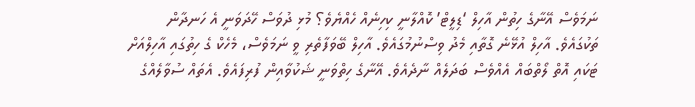ނަމަވެސް އޭނާގެ ހިތުން އާހިލް ‘ޑިލީޓް’ ކޮއްލާނީ ކިހިނެއް ހެއްޔެވެ؟ މުޅި ދުވަސް ހޭދަވަނީ އެ ހަނދާން ތަކުގައެވެ. އާހިލް އުޅޭނެ ގޮތާއި މެދު ވިސްނުމުގައެވެ. އާހިލް ބޭވަފާތެރި ވީ ނަމަވެސް، މެހެކް ގެ ހިތުގައި އާހިލްއަށް ޓަކައި އޮތް ލޯތްބައް އެއްވެސް ބަދަލެއް ނާދެއެވެ. އޭނާގެ ހިތްވަނީ ޝަކުވާއިން ފުރިފައެވެ. އެތައް ސުވާލެއްގެ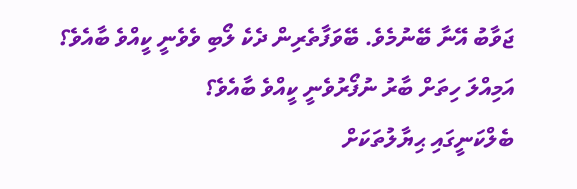ޖަވާބު އޭނާ ބޭނުމެވެ. ބޭވަފާތެރިން ދެކެ ލޯބި ވެވެނީ ކީއްވެ ބާއެވެ؟ އަމިއްލަ ހިތަށް ބާރު ނުފޯރުވެނީ ކީއްވެ ބާއެވެ؟
ބެލްކަނީގައި ޙިޔާލުތަކަށް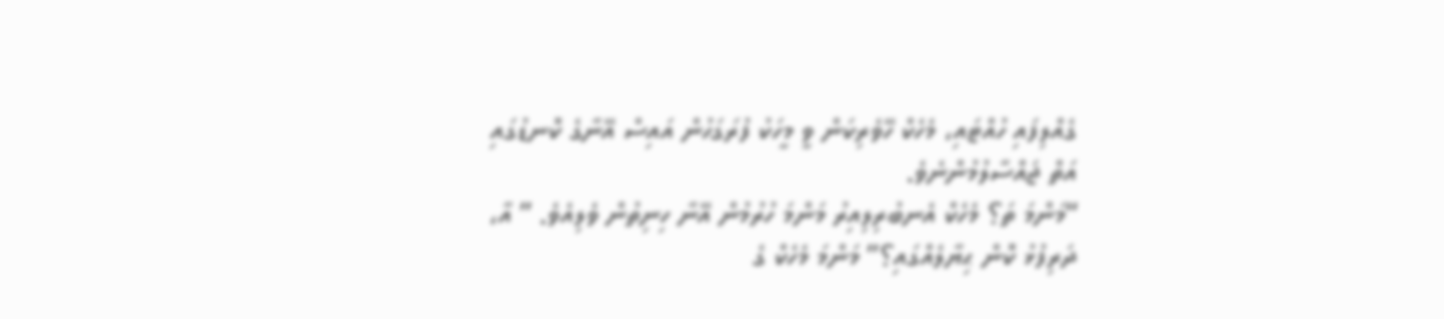ގެއްލިފައި ހުއްޓައި، މެހެކް ހޭވެރިކަން ވީ މީހަކު ފުރަގަހުން އައިސް އޭނާގެ ކޮނޑުގައި އަތް ޖައްސާލުމުންނެވެ.
“މަންމަ ތަ؟ މެހެކް އެނބުރިލިއިރު މަންމަ ހުރުމުން އޭނާ ހިނިތުން ވެލިއެވެ. ” އާ، ދަރިފުޅު ކޮން ޙިޔާލެއްގައި؟” މަންމަ މެހެކް ގެ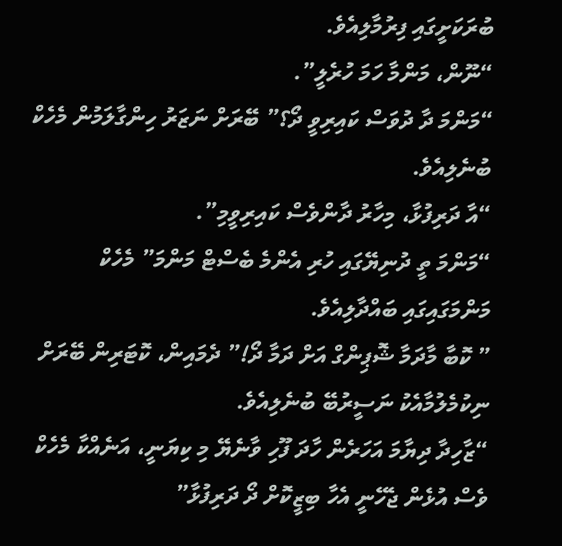ބުރަކަށީގައި ފިރުމާލިއެވެ.
“ނޫން، މަންމާ ހަމަ ހުރެލީ”.
“މަންމަ ދާ ދުވަސް ކައިރިވީ ދޯ؟” ބޭރަށް ނަޒަރު ހިންގާލަމުން މެހެކް ބުނެލިއެވެ.
“އާ ދަރިފުޅާ، މިހާރު ދާންވެސް ކައިރިވީމި”.
“މަންމަ ތީ ދުނިޔޭގައި ހުރި އެންމެ ބެސްޓް މަންމަ” މެހެކް މަންމަގައިގައި ބައްދާލިއެވެ.
” ކޮބާ މާދަމާ ޝޮޕިންގް އަށް ދަމާ ދޯ!” ދެމައިން، ކޮޓަރިން ބޭރަށް ނިކުމެލުމާއެކު ނަސީރުބޭ ބުނެލިއެވެ.
“ޒާހިދާ ދިޔާމަ އަހަރެން ހާދަ ފޫހި ވާނެޔޭ މި ކިޔަނީ، އަނެއްކާ މެހެކް ވެސް އުޅެން ޖެހޭނީ އެހާ ބިޒީކޮށް ދޯ ދަރިފުޅާ”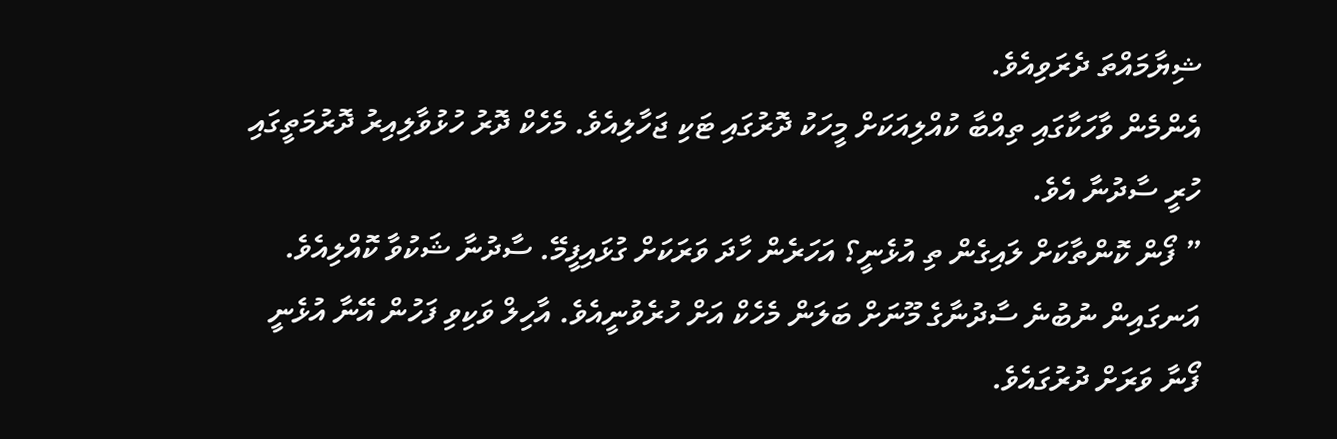ޝިޔާމައްތަ ދެރަވިއެވެ.
އެންމެން ވާހަކާގައި ތިއްބާ ކުއްލިއަކަށް މީހަކު ދޮރުގައި ޓަކި ޖަހާލިއެވެ. މެހެކް ދޮރު ހުޅުވާލިއިރު ދޮރުމަތީގައި ހުރީ ސާދުނާ އެވެ.
” ފޯން ކޮންތާކަށް ލައިގެން ތި އުޅެނީ؟ އަހަރެން ހާދަ ވަރަކަށް ގުޅައިފީމޭ. ސާދުނާ ޝަކުވާ ކޮއްލިއެވެ.
އަނގައިން ނުބުނެ ސާދުނާގެ މޫނަށް ބަލަން މެހެކް އަށް ހުރެވުނީއެވެ. އާހިލް ވަކިވި ފަހުން އޭނާ އުޅެނީ ފޯނާ ވަރަށް ދުރުގައެވެ.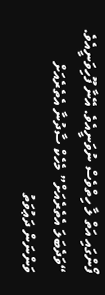ފޯންގައި އަތް ލާ ހިތްވެސް ނުވަނީއެވެ. އޭނާ ފޫހިވަނީއެވެ.
“ވަދެބަލަ އެތެރެއަށް” މެހެކް ސާދުނާ އެތެރެއަށް ވަންނަން ދަޢުވަތު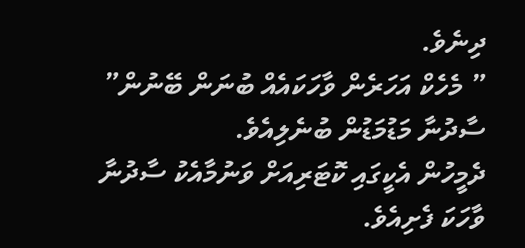ދިނެވެ.
” މެހެކް އަހަރެން ވާހަކައެއް ބުނަން ބޭނުން” ސާދުނާ މަޑުމަޑުން ބުނެލިއެވެ.
ދެމީހުން އެކީގައި ކޮޓަރިއަށް ވަނުމާއެކު ސާދުނާ ވާހަކަ ފެށިއެވެ.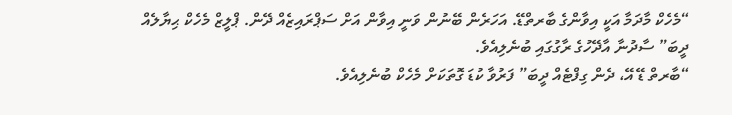“މެހެކް މާދަމާ އަކީ އިވާންގެ ބާރތްޑޭ. އަހަރެން ބޭނުން ވަނީ އިވާން އަށް ސަޕްރައިޒެއް ދޭން. ޕްލީޒް މެހެކް ޙިޔާލެއް ދީބަ” ސާދުނާ އާދޭހުގެ ރާގުގައި ބުނެލިއެވެ.
“ބާރތް ޑޭ އޭ، ދެން ގިފްޓެއް ދީބަ” ފަރުވާ ކުޑަ ގޮތަކަށް މެހެކް ބުނެލިއެވެ.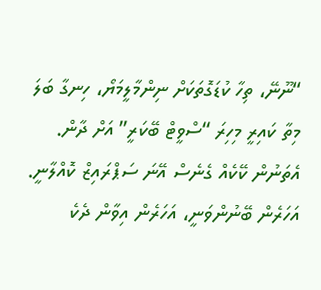“ނޫނޭ، ތިހާ ކުޑަގޮތަކަށް ނިންމާލީމަޔޯ، ހިނގާ ބަލަ މިތާ ކައިރީ މިހިރަ “ސްވީޓް ބޭކަރީ” އަށް ދާން. އެތަނުން ކޭކެއް ގެނެސް އޭނަ ސަޕްރައިޒް ކޮއްލާނީ. އަހަރެން ބޭނުންވަނީ، އަހަރެން އިވާން ދެކެ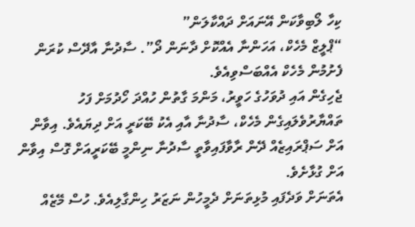ކިހާ ލޯބިވާކަން އޭނައަށް ދައްކާލަން”
“ޕްލީޒް މެހެކް، އަހަންނާ އެއްކޮށް ދާނަން ދޯ”. ސާދުނާ އާދޭސް ކުރަން ފެށުމުން މެހެކް އެއްބަސްވިއެވެ.
ޖެހިގެން އައި ދުވަހުގެ ހަވީރު، މަންމަ ގާތުން ހުއްދަ ހޯދުމަށް ފަހު ތައްޔާރުވެލައިގެން މެހެކް، ސާދުނާ އާއި އެކު ބޭކަރީ އަށް ދިޔައެވެ. އިވާން އަށް ސަޕްރައިޒެއް ދޭން ރާވާފައިވާތީ ސާދުނާ ނިންމީ ބޭކަރީއަށް ގޮސް އިވާން އަށް ގުޅާށެވެ.
އެތަނަށް ވަދެފައި މުޅިތަނަށް ދެމީހުން ނަޒަރު ހިންގާލިއެވެ. ހުސް މޭޒެއް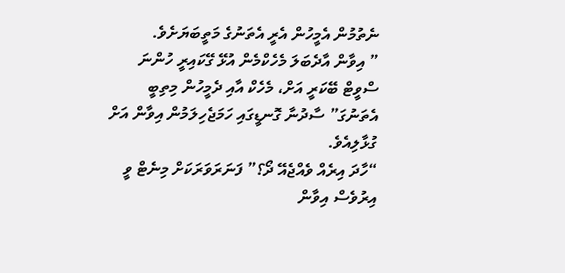ނެތުމުން އެމީހުން އެރީ އެތަނުގެ މަތީބަޔަށެވެ.
” އިވާން އާދެބަލަ މެހެކްމެން އުޅޭ ގޭކައިރީ ހުންނަ ސްވީޓް ބޭކަރީ އަށް، މެހެކް އާއި ދެމީހުން މިތިބީ އެތަނުގަ” ސާދުނާ ގޮނޑީގައި ހަމަޖެހިލަމުން އިވާން އަށް ގުޅާލިއެވެ.
“ހާދަ އިރެއް ވެއްޖެއޭ ދޯ؟” ފަނަރަވަރަކަށް މިނެޓް ވީ އިރުވެސް އިވާން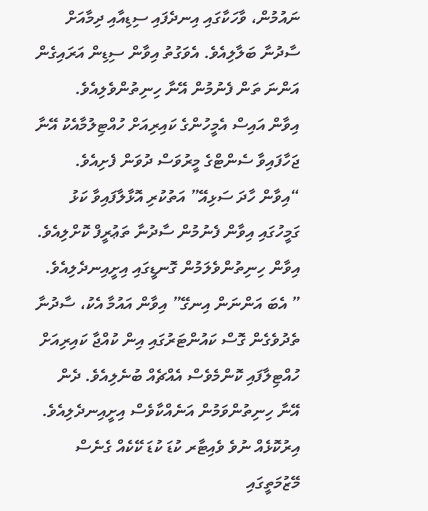ނައުމުން، ވާހަކާގައި އިނދެފައި ސިޑިއާއި ދިމާއަށް ސާދުނާ ބަލާލިއެވެ. އެވަގުތު އިވާން ސިޑިން އަރައިގެން އަންނަ ތަން ފެނުމުން އޭނާ ހިނިތުންވެލިއެވެ.
އިވާން އައިސް އެމީހުންގެ ކައިރިއަށް ހުއްޓިލުމާއެކު އޭނާ ޖަހާފައިވާ ސެންޓްގެ މީރުވަސް ދުވަން ފެށިއެވެ.
“އިވާން ހާދަ ސަޅިއޭ” އަތުކުރި އޮޅާލާފައިވާ ކަޅު ގަމީހުގައި އިވާން ފެނުމުން ސާދުނާ ތަޢުރީފް ކޮށްލިއެވެ.
އިވާން ހިނިތުންވެލަމުން ގޮނޑީގައި އިށީއިނދެލިއެވެ.
” އެބަ އަންނަން އިނގޭ” އިވާން އައުމާ އެކު، ސާދުނާ ތެދުވެގެން ގޮސް ކައުންޓަރުގައި އިން ކުއްޖާ ކައިރިއަށް ހުއްޓިލާފައި ކޮންމެވެސް އެއްޗެއް ބުނެލިއެވެ. ދެން އޭނާ ހިނިތުންވަމުން އަނެއްކާވެސް އިށީއިނދެލިއެވެ.
އިރުކޮޅެއް ނުވެ ވެއިޓާރ ކުޑަ ކުޑަ ކޭކެއް ގެނެސް މޭޒުމަތީގައި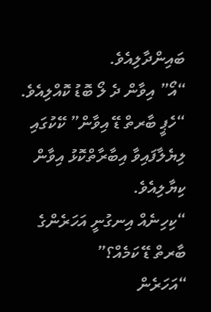ބައިންދާލިއެވެ.
“އޯ” އިވާން ދެ ލޯ ބޮޑު ކޮއްލިއެވެ. “ހެޕީ ބާރތް ޑޭ އިވާން” ކޭކުގައި ލިޔެލާފައިވާ އިބާރާތްކޮޅު އިވާން ކިޔާލިއެވެ.
“ކިހިނެއް އިނގުނީ އަހަރެންގެ ބާރތް ޑޭ ކަމެއް؟”
“އަހަރެން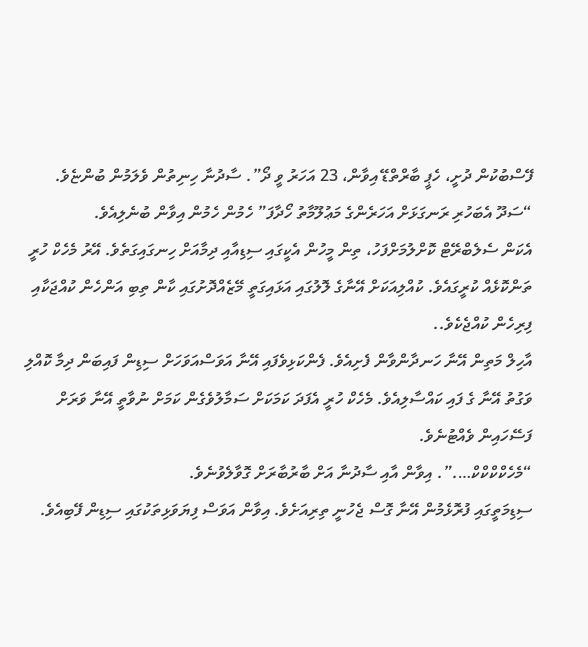ފޭސްބުކުން ދުށީ، ހެޕީ ބާރްތްޑޭ އިވާން، 23 އަހަރު ވީ ދޯ”. ސާދުނާ ހިނިތުން ވެލަމުން ބުންޏެވެ.
“ސަދޫ އެބަހުރި ރަނގަޅަށް އަހަރެންގެ މަޢުލޫމާތު ހޯދާފަ” ހެމުން ހެމުން އިވާން ބުނެލިއެވެ.
އެކަން ސެލެބްރޭޓް ކޮށްލުމަށްފަހު، ތިން މީހުން އެކީގައި ސިޑިއާއި ދިމާއަށް ހިނގައިގަތެވެ. އޭރު މެހެކް ހުރީ ތަންކޮޅެއް ކުރީގައެވެ. ކުއްލިއަކަށް އޭނާގެ ލޮލުގައި އަޅައިގަތީ މޭޒެއްދޮށުގައި ކާން ތިބި އަންހެން ކުއްޖަކާއި ފިރިހެން ކުއްޖެކެވެ..
އާހިލް މަތިން އޭނާ ހަނދާންވާން ފެށިއެވެ. ފެންކަޅިވެފައި އޭނާ އަވަސްއަވަހަށް ސިޑިން ފައިބަން ދިމާ ކޮއްލި ވަގުތު އޭނާ ގެ ފައި ކައްސާލިއެވެ. މެހެކް ހުރީ އެފަދަ ކަމަކަށް ސަމާލުވެގެން ކަމަށް ނުވާތީ އޭނާ ވަރަށް ފަސޭހައިން ވެއްޓުނެވެ.
“މެހެކްކްކްކް….”. އިވާން އާއި ސާދުނާ އަށް ބާރުބާރަށް ގޮވާލެވުނެވެ.
ސިޑިމަތީގައި ފުރޮޅެމުން އޭނާ ގޮސް ޖެހުނީ ތިރިއަށެވެ. އިވާން އަވަސް ފިޔަވަޅިތަކުގައި ސިޑިން ފޭބިއެވެ.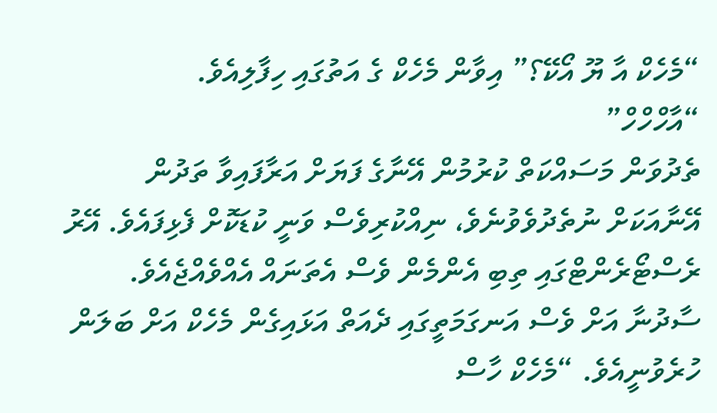“މެހެކް އާ ޔޫ އޯކޭ؟” އިވާން މެހެކް ގެ އަތުގައި ހިފާލިއެވެ.
“އާހްހްހް”
ތެދުވަން މަސައްކަތް ކުރުމުން އޭނާގެ ފަޔަށް އަރާފައިވާ ތަދުން އޭނާއަކަށް ނުތެދުވެވުނެވެ، ނިއްކުރިވެސް ވަނީ ކުޑަކޮށް ފެޅިފައެވެ. އޭރު ރެސްޓޯރެންޓްގައި ތިބި އެންމެން ވެސް އެތަނައް އެއްވެއްޖެއެވެ. ސާދުނާ އަށް ވެސް އަނގަމަތީގައި ދެއަތް އަޅައިގެން މެހެކް އަށް ބަލަން ހުރެވުނީއެވެ. “މެހެކް ހާސް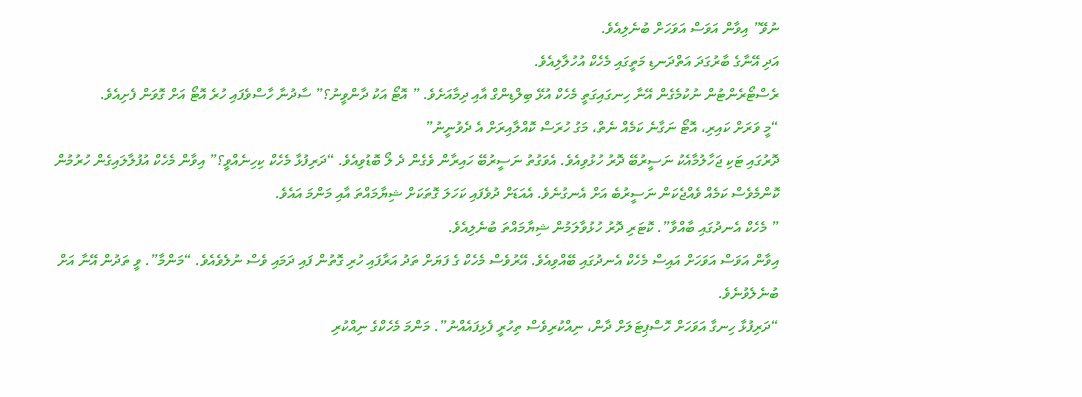ނުވޭ” އިވާން އަވަސް އަވަހަށް ބުނެލިއެވެ.
އަދި އޭނާގެ ބާރުގަދަ އަތްދަނޑި މަތީގައި މެހެކް އުހުލާލިއެވެ.
ރެސްޓޯރެންޓުން ނުކުމެގެން އޭނާ ހިނގައިގަތީ މެހެކް އުޅޭ ބިލްޑިންގް އާއި ދިމާއަށެވެ. ” އޮޓޯ އަކު ދާންވީނު؟” ސާދުނާ ހާސްވެފައި ހުރެ އޮޓޯ އަށް ގޮވަން ފެށިއެވެ.
“މީ ވަރަށް ކައިރި، އޮޓޯ ނަގާނެ ކަމެއް ނެތް، މަގު ހުރަސް ކޮއްލާއިރަށް އެ ދެވުނީނު”
ދޮރުގައި ޓަކި ޖަހާލުމާއެކު ނަސީރުބޭ ދޮރު ހުޅުވިއެވެ. އެވަގުތު ނަސީރުބޭ ހައިރާން ވެގެން ދެ ލޯ ބޮޑުވިއެވެ. “ދަރިފުޅާ މެހެކް ކިހިނެއްވީ؟” އިވާން މެހެކް އުފުލާލައިގެން ހުރުމުން ކޮންމެވެސް ކަމެއް ވެއްޖެކަން ނަސީރުބެ އަށް އެނގުނެވެ. އެއަޑަށް ދުވެފައި ކަހަލަ ގޮތަކަށް ޝިޔާމައްތަ އާއި މަންމަ އައެވެ.
” މެހެކް އެނދުގައި ބާއްވާ”. ކޮޓަރި ދޮރު ހުޅުވާލަމުން ޝިޔާމައްތަ ބުނެލިއެވެ.
އިވާން އަވަސް އަވަހަށް އައިސް މެހެކް އެނދުގައި ބޭއްވިއެވެ. އޭރުވެސް މެހެކް ގެ ފަޔަށް ތަދު އަރާފައި ހުރި ގޮތުން ފައި ދަމައި ވެސް ނުލެވެއެވެ. “މަންމާ”. ވީ ތަދުން އޭނާ އަށް ބުނެލެވުނެވެ.
“ދަރިފުޅާ ހިނގާ އަވަހަށް ހޮސްޕިޓަލަށް ދާން، ނިއްކުރިވެސް ތިހުރީ ފެޅިފައެއްނު”. މަންމަ މެހެކްގެ ނިއްކުރި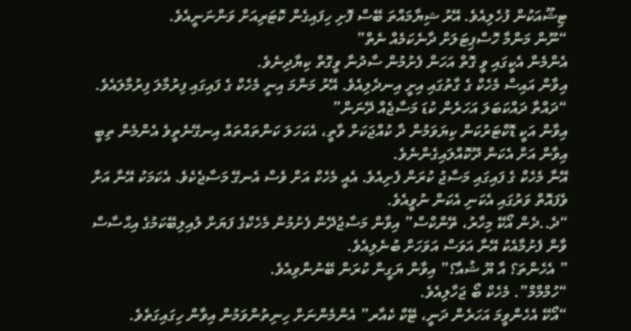ޓިޝޫއަކުން ފުހެލިއެވެ. އޭރު ޝިޔާމައްތަ ބޭސް ފޮށި ހިފައިގެން ކޮޓަރިއަށް ވަންނަނީއެވެ.
“ނޫން މަންމާ ހޮސްޕިޓަލަށް ދާނެކަމެއް ނެތް”
އެންމެން އެކީގައި ވީ ގޮތް އަހަން ފެށުމުން ސާދުނާ ވީގޮތް ކިޔާދިނެވެ.
އިވާން އައިސް މެހެކް ގެ ގާތުގައި އިށީ އިނދެލިއެވެ. އޭރު މަންމަ އިނީ މެހެކް ގެ ފައިގައި ފިރުމާލަ ފިރުމާލައެވެ. “ދައްތާ ދައްކަބަލަ އަހަރެން ކުޑަ މަސާޖެއް ދޭނަން”
އިވާން އަކީ ޑޮކްޓަރުކަން ކިޔަވަމުން ދާ ކުއްޖަކަށް ވާތީ، އެކަހަލަ ކަންތައްތައް އިނގޭނެތީވެ އެންމެން ތިބީ އިވާން އަށް އެކަން ދޫކޮއްލައިގެންނެވެ.
އޭނާ މެހެކް ގެ ފައިގައި މަސާޖު ކުރަން ފެށިއެވެ. އެއީ މެހެކް އަށް ވެސް އެނގޭ މަސާޖެކެވެ. އެކަމަކު އޭނާ އަށް ވެފައޮތް ވަރުގައި އެކަނި އެކަން ނުވީއެވެ.
“ދެ..ދެން އޯކޭ މިހާރު، ތޭންކްސް” އިވާން މަސާޖުދޭން ފެށުމުން މެހެކްގެ ފަޔަށް ލުއިލިބޭކަމުގެ އިޙްސާސް ވާން ފެށުމާއެކު އޭނާ އަވަސް އަވަހަށް ބުނެލިއެވެ.
” އެހެންތަ؟ އާ ޔޫ ޝުއާ؟” އިވާން ޔަގީން ކުރަން ބޭނުންވިއެވެ.
“ހުމްމްމް”. މެހެކް ބޯ ޖަހާލިއެވެ.
“އޯކޭ އެހެންވީމަ އަހަރެން ދަނީ، ޓޭކް ކެއާރ” އެންމެންނަށް ހިނިތުންވަމުން އިވާން ހިގައިގަތެވެ.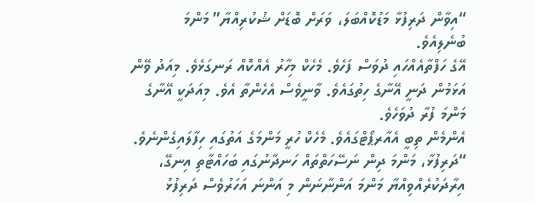“އިވާން ދަރިފުޅާ މަޑުކޮއްބަލަ، ވަރަށް ބޮޑަށް ޝުކުރިއްޔާ” މަންމަ ބުނެލިއެވެ.
އޭގެ ހަފްތާއެއްހައި ދުވަސް ފަހެވެ. މެހެކް މިހާރު އެއްކޮއް ރަނގަޅެވެ. މިއަދު ވޭން އަޅަމުން ދަނީ އޭނާގެ ހިތުގައެވެ. ވާނީވެސް އެހެންތާ އެވެ. މިއަދަކީ އޭނާގެ މަންމަ ފުރާ ދުވަހެވެ.
އެންމެން ތިބީ އެއާރޕޯޓްގައެވެ. މެހެކް ހުރީ މަންމަގެ އަތުގައި ހިފާލައިގެންނެވެ. “ދަރިފުޅާ، މަންމަ ދިން ނަސޭހަތްތައް ހަނދާނުގައި ބަހައްޓާތި އިނގޭ، އިރާދަކުރެއްވިއްޔާ މަންމަ އަންނާނަން މި އަންނަ އަހަރުވެސް ދަރިފުޅު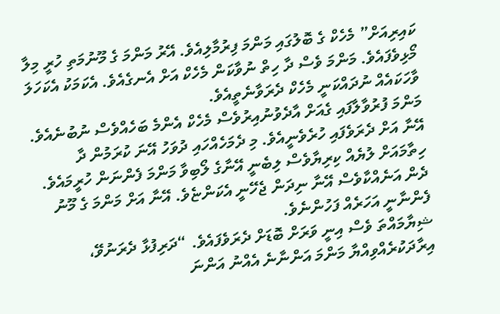ކައިރިއަށް” މެހެކް ގެ ބޮލުގައި މަންމަ ފިރުމާލިއެވެ. އޭރު މަންމަ ގެ މޫނުމަތި ހުރީ މިލާ މޯޅިވެފައެވެ. މަންމަ ވެސް ދާ ހިތް ނުވާކަން މެހެކް އަށް އެނގެއެވެ. އެކަމަކު އެކަހަލަ ވާހަކައެއް ނުދައްކަނީ މެހެކް ދެރަވާނެތީއެވެ.
މަންމަ ފުރުވާލާފައި ގެއަށް އާދެވުނުއިރުވެސް މެހެކް އެންމެ ބަހެއްވެސް ނުބުނެއެވެ. އޭނާ އަށް ދެރަވެފައި ހުރެވެނީއެވެ. މި ދެމަހެއްހައި ދުވަހު އޭނަ ކުރަމުން ދާ ހިތާމައަށް ލުޔެއް ކިރިޔާވެސް ލިބެނީ އޭނާގެ ލޯބިވާ މަންމަ ފެންނަން ހުރީމައެވެ. ދެން އަނެއްކާވެސް އޭނާ ނިދަން ޖެހޭނީ އެކަންޏެވެ. އޭނާ އަށް މަންމަ ގެ މޫނު ފެންނާނީ އަހަރެއް ފަހުންނެވެ.
ޝިޔާމައްތަ ވެސް އިނީ ވަރަށް ބޮޑަށް ދެރަވެފައެވެ. “ދަރިފުޅާ ދެރަނުވޭ، އިރާދަކުރެއްވިއްޔާ މަންމަ އަންނާނެ އެއްނު އަންނަ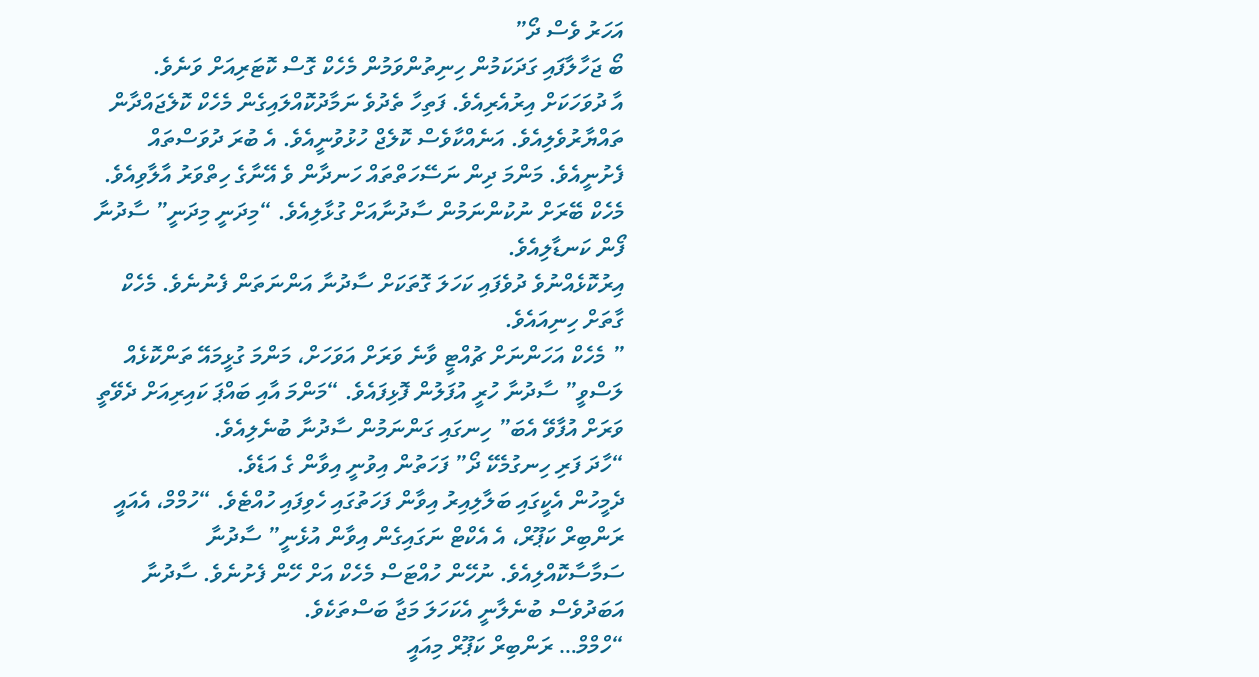އަހަރު ވެސް ދޯ”
ބޯ ޖަހާލާފައި ގަދަކަމުން ހިނިތުންވަމުން މެހެކް ގޮސް ކޮޓަރިއަށް ވަނެވެ.
އާ ދުވަހަކަށް އިރުއެރިއެވެ. ފަތިހާ ތެދުވެ ނަމާދުކޮއްލައިގެން މެހެކް ކޮލެޖައްދާން ތައްޔާރުވެލިއެވެ. އަނެއްކާވެސް ކޮލެޖް ހުޅުވުނީއެވެ. އެ ބުރަ ދުވަސްތައް ފެށުނީއެވެ. މަންމަ ދިން ނަސޭހަތްތައް ހަނދާން ވެ އޭނާގެ ހިތްވަރު އާލާވިއެވެ.
މެހެކް ބޭރަށް ނުކުންނަމުން ސާދުނާއަށް ގުޅާލިއެވެ. “މިދަނީ މިދަނީ” ސާދުނާ ފޯން ކަނޑާލިއެވެ.
އިރުކޮޅެއްނުވެ ދުވެފައި ކަހަލަ ގޮތަކަށް ސާދުނާ އަންނަތަން ފެނުނެވެ. މެހެކް ގާތަށް ހިނިއައެވެ.
” މެހެކް އަހަންނަށް ޗުއްޓީ ވާނެ ވަރަށް އަވަހަށް، މަންމަ ގުޅީމައޭ ތަންކޮޅެއް ލަސްވީ” ސާދުނާ ހުރީ އުފަލުން ފޮޅިފައެވެ. “މަންމަ އާއި ބައްޕަ ކައިރިއަށް ދެވޭތީ ވަރަށް އުފާވޭ އެބަ” ހިނގައި ގަންނަމުން ސާދުނާ ބުނެލިއެވެ.
“ހާދަ ފަރި ހިނގުމެކޭ ދޯ” ފަހަތުން އިވުނީ އިވާން ގެ އަޑެވެ.
ދެމީހުން އެކީގައި ބަލާލިއިރު އިވާން ފަހަތުގައި ހެވިފައި ހުއްޓެވެ. “ހުމްމް، އެއައީ ރަންބިރް ކަޕޫރް، އެ އެކްޓް ނަގައިގެން އިވާން އުޅެނީ” ސާދުނާ ސަމާސާކޮއްލިއެވެ. ނުހޭން ހުއްޓަސް މެހެކް އަށް ހޭން ފެށުނެވެ. ސާދުނާ އަބަދުވެސް ބުނެލާނީ އެކަހަލަ މަޖާ ބަސްތަކެވެ.
“ހްމްމް… ރަންބިރް ކަޕޫރް މިއައީ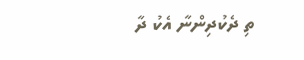ތި ދެކުދިންނާ އެކު ދާ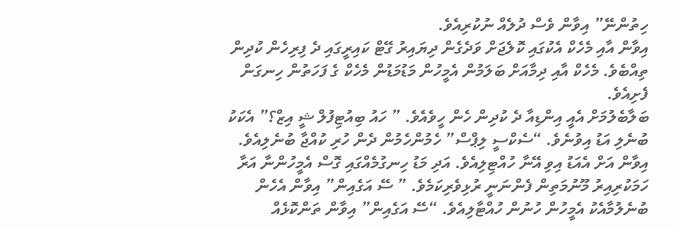ހިތުންނޭ” އިވާން ވެސް ދުލެއް ނުކުރިއެވެ.
އިވާން އާއި މެހެކް އެކުގައި ކޮލެޖަށް ވަދެގެން ދިޔައިރު ގޭޓް ކައިރީގައި ދެ ފިރިހެން ކުދިން ތިއްބެވެ. މެހެކް އާއި ދިމާއަށް ބަލަމުން އެމީހުން މަޑުމަޑުން މެހެކް ގެ ފަހަތުން ހިނގަން ފެށިއެވެ.
ބަލާބެލުމަށް އެއީ އިންޑިއާ ދެ ކުދިން ހެން ހީވެއެވެ. ” ހައު ބިއުޓިފުލް ޝީ އިޒް؟” އެކަކު ބުނެލި އަޑު އިވުނެވެ. “ސެކްސީ ލިޕްސް” ހެމުންހެމުން ދެން ހުރި ކުއްޖާ ބުނެލިއެވެ.
އިވާން އަށް އެއަޑު އިވި އޭނާ ހުއްޓިލިއެވެ. އަދި މަޑު ހިނގުމެއްގައި ގޮސް އެމީހުންނާ އަރާ ހަމަކުރިއިރު މޫނުމަތިން ފެންނަނީ ރުޅިވެރިކަމެވެ. ” ސޭ އަގެއިން” އިވާން އެހެން ބުނެލުމާއެކު އެމީހުން ހުނުން ހުއްޓާލިއެވެ. “ސޭ އަގެއިން” އިވާން ތަންކޮޅެއް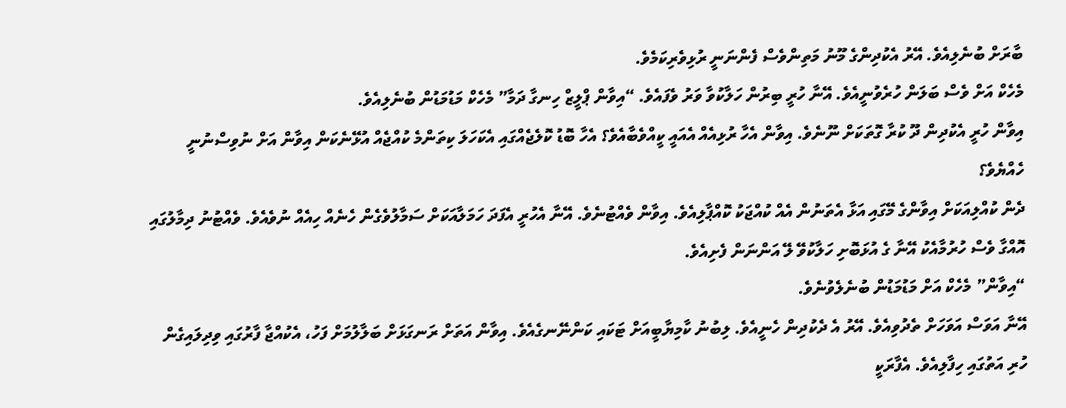ބާރަށް ބުނެލިއެވެ. އޭރު އެކުދިންގެ މޫނު މަތިންވެސް ފެންނަނީ ރުޅިވެރިކަމެވެ.
މެހެކް އަށް ވެސް ބަލަން ހުރެވުނީއެވެ. އޭނާ ހުރީ ބިރުން ހަލާކުވާ ވަރު ވެފައެވެ. “އިވާން ޕްލީޒް ހިނގާ ދަމާ” މެހެކް މަޑުމަޑުން ބުނެލިއެވެ.
އިވާން ހުރީ އެކުދިން ދޫ ކުރާ ގޮތަކަށް ނޫނެވެ. އިވާން އެހާ ރުޅިއެއް އެއައީ ކީއްވެބާއެވެ؟ އެހާ ބޮޑު ކޮލެޖެއްގައި އެކަހަލަ ކިތަންމެ ކުއްޖެއް އުޅޭނެކަން އިވާން އަށް ނުވިސްނުނީ ހެއްޔެވެ؟
ދެން ކުއްލިއަކަށް އިވާންގެ މޭގައި އަޅާ އެތަނުން އެއް ކުއްޖަކު ކޮއްޕާލިއެވެ. އިވާން ވެއްޓުނެވެ. އޭނާ އެހުރީ އެފަދަ ހަމަލާއަކަށް ސަމާލުވެގެން ހެނެއް ހިއެއް ނުވެއެވެ. ވެއްޓުނު ދިމާލުގައި އޮއްގާ ވެސް ހުރުމާއެކު އޭނާ ގެ އުޅަބޮށި ހަލާކުވޭ ލޭ އަންނަން ފެށިއެވެ.
“އިވާން” މެހެކް އަށް މަޑުމަޑުން ބުނެލެވުނެވެ.
އޭނާ އަވަސް އަވަހަށް ތެދުވިއެވެ. އޭރު އެ ދެކުދިން ހެނީއެވެ. ލިބުނު ކާމިޔާބީއަށް ޓަކައި ކަންނޭނގެއެވެ. އިވާން އަތަށް ރަނގަޅަށް ބަލާލުމަށް ފަހު، އެކުއްޖާ ފާރުގައި ވިދިލައިގެން ހުރި އަތުގައި ހިފާލިއެވެ. އެފާރަކީ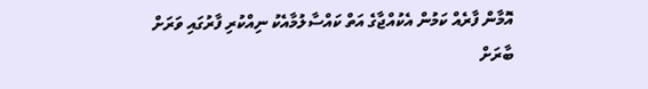އޮމާން ފާރެއް ކަމުން އެކުއްޖާގެ އަތް ކައްސާލުމާއެކު ނިއްކުރި ފާރުގައި ވަރަށް ބާރަށް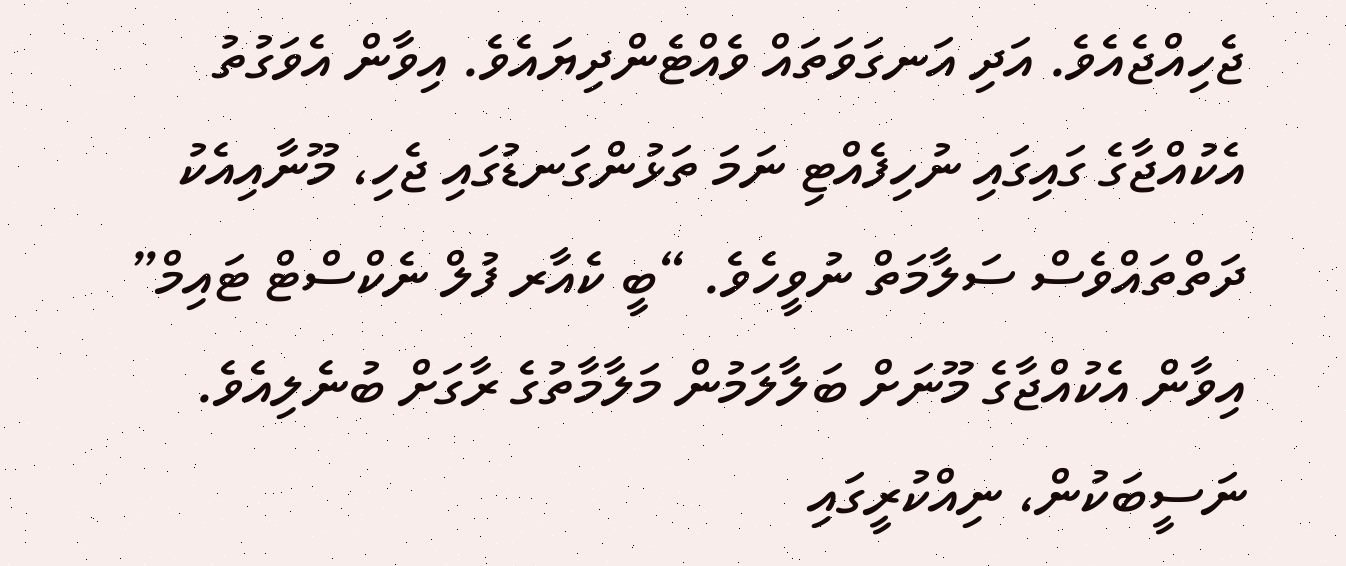ޖެހިއްޖެއެވެ. އަދި އަނގަވަތައް ވެއްޓެންދިޔައެވެ. އިވާން އެވަގުތު އެކުއްޖާގެ ގައިގައި ނުހިފެއްޓި ނަމަ ތަޅުންގަނޑުގައި ޖެހި، މޫނާއިއެކު ދަތްތައްވެސް ސަލާމަތް ނުވީހެވެ. “ބީ ކެއާރ ފުލް ނެކްސްޓް ޓައިމް” އިވާން އެކުއްޖާގެ މޫނަށް ބަލާލަމުން މަލާމާތުގެ ރާގަށް ބުނެލިއެވެ.
ނަސީބަކުން، ނިއްކުރީގައި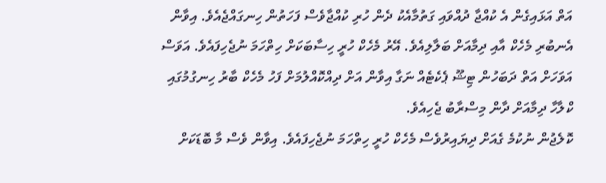އަތް އަޅައިގެން އެ ކުއްޖާ ދުއްވައި ގަތުމާއެކު ދެން ހުރި ކުއްޖާވެސް ފަހަތުން ހިނގައްޖެއެވެ. އިވާން އެނބުރި މެހެކް އާއި ދިމާއަށް ބަލާލިއެވެ. އޭރު މެހެކް ހުރީ ހިސާބަކަށް ހިތްހަމަ ނުޖެހިފައެވެ. އަވަސް އަވަހަށް އަތް ދަބަހުން ޓިޝޫ ޕެކެޓެއް ނަގާ އިވާން އަށް ދިއްކޮއްލުމަށް ފަހު މެހެކް ބާރު ހިނގުމުގައި ކްލާހާ ދިމާއަށް ދާން މިސްރާބު ޖެހިއެވެ.
ކޮލެޖުން ނުކުމެ ގެއަށް ދިޔައިރުވެސް މެހެކް ހުރީ ހިތްހަމަ ނުޖެހިފައެވެ. އިވާން ވެސް މާ ބޮޑަކަށް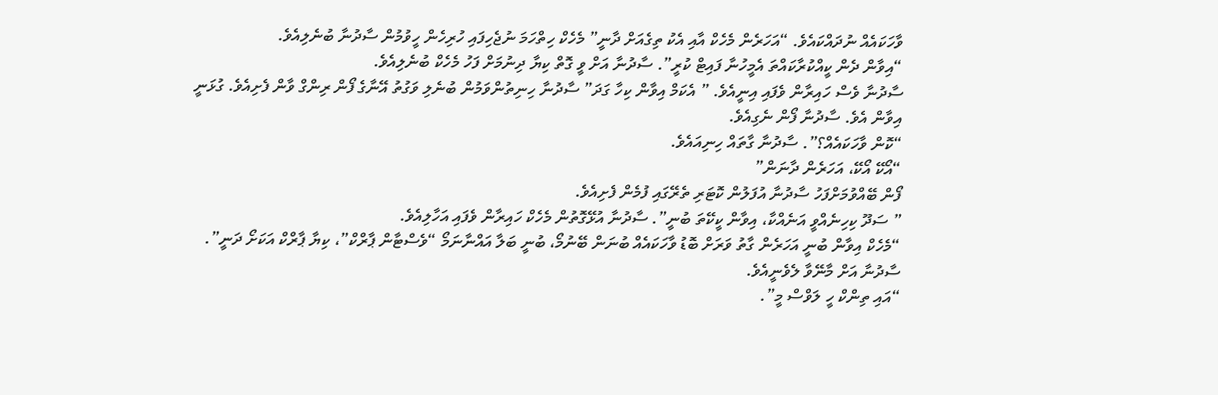ވާހަކައެއް ނުދައްކައެވެ. “އަހަރެން މެހެކް އާއި އެކު ތިގެއަށް ދާނީ” މެހެކް ހިތްހަމަ ނުޖެހިފައި ހުރިހެން ހީވުމުން ސާދުނާ ބުނެލިއެވެ.
“އިވާން ދެން ކީއްކުރާކައްތަ އެމީހުނާ ފައިޓް ކުރީ”. ސާދުނާ އަށް ވީ ގޮތް ކިޔާ ދިނުމަށް ފަހު މެހެކް ބުނެލިއެވެ.
ސާދުނާ ވެސް ހައިރާން ވެފައި އިނީއެވެ. ” އެކަމް އިވާން ކިހާ ގަދަ” ސާދުނާ ހިނިތުންވަމުން ބުނެލި ވަގުތު އޭނާގެ ފޯން ރިންގް ވާން ފެށިއެވެ. ގުޅަނީ އިވާން އެވެ. ސާދުނާ ފޯން ނެގިއެވެ.
“ކޮން ވާހަކައެއް؟”. ސާދުނާ ގާތައް ހިނިއައެވެ.
“އޯކޭ އޯކޭ، އަހަރެން ދާނަން”
ފޯން ބޭއްވުމަށްފަހު ސާދުނާ އުފަލުން ކޮޓަރި ތެރޭގައި ފުމެން ފެށިއެވެ.
” ސަދޫ ކިހިނެއްވީ އަނެއްކާ، އިވާން ކީކޭތަ ބުނީ”. ސާދުނާ އުޅޭގޮތުން މެހެކް ހައިރާން ވެފައި އަހާލިއެވެ.
“މެހެކް އިވާން ބުނީ އަހަރެން ގާތު ވަރަށް ބޮޑު ވާހަކައެއް ބުނަން ބޭނުމޯ، ބުނީ ބަލާ އައްނާނަމޯ “ވެސްޓާން ޕާރްކް”، ކިޔާ ޕާރްކް އަކަށޯ ދަނީ”. ސާދުނާ އަށް މާނޭވާ ލެވެނީއެވެ.
“އައި ތިންކް ހީ ލަވްސް މީ”.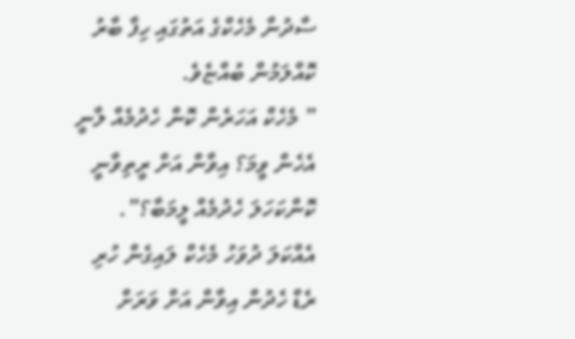ސާދުނާ މެހެކްގެ އަތުގައި ހިފާ ބާރު ކޮއްލަމުން ބުއްޏެވެ.
” މެހެކް އަހަރެން ކޮން ހެދުމެއް ލާނީ އެހެން ވީމަ؟ އިވާން އަށް ރީތިވާނީ ކޮންކަހަލަ ހެދުމެއް ލީމަބާ؟”.
އެއްކަލަ ދުވަހު މެހެކް ލައިގެން ހުރި ރެޑް ހެދުން އިވާން އަށް ވަރަށް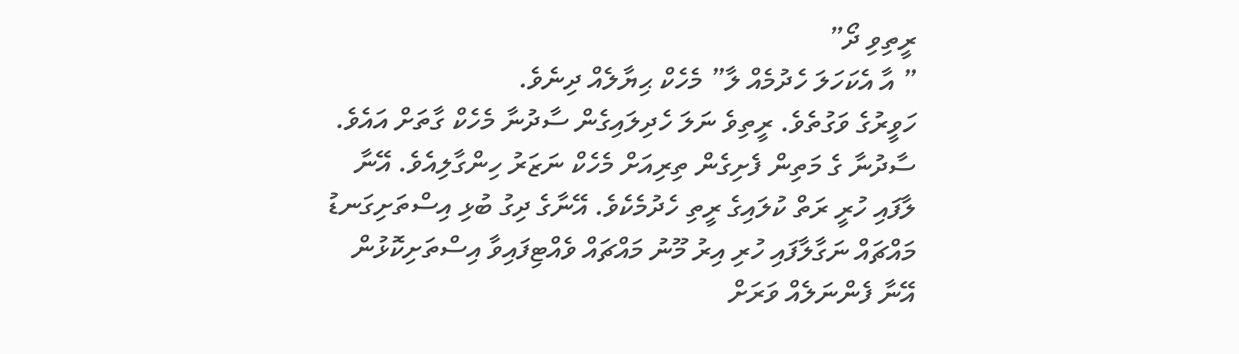ރީތިވި ދޯ”
” އާ އެކަހަލަ ހެދުމެއް ލާ” މެހެކް ޙިޔާލެއް ދިނެވެ.
ހަވީރުގެ ވަގުތެވެ. ރީތިވެ ނަލަ ހެދިލައިގެން ސާދުނާ މެހެކް ގާތަށް އައެވެ.
ސާދުނާ ގެ މަތިން ފެށިގެން ތިރިއަށް މެހެކް ނަޒަރު ހިންގާލިއެވެ. އޭނާ ލާފައި ހުރީ ރަތް ކުލައިގެ ރީތި ހެދުމެކެވެ. އޭނާގެ ދިގު ބުޅި އިސްތަށިގަނޑު މައްޗައް ނަގާލާފައި ހުރި އިރު މޫނު މައްޗައް ވެއްޓިފައިވާ އިސްތަށިކޮޅުން އޭނާ ފެންނަލެއް ވަރަށް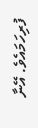ފުރިހަމައެވެ. އޭނާ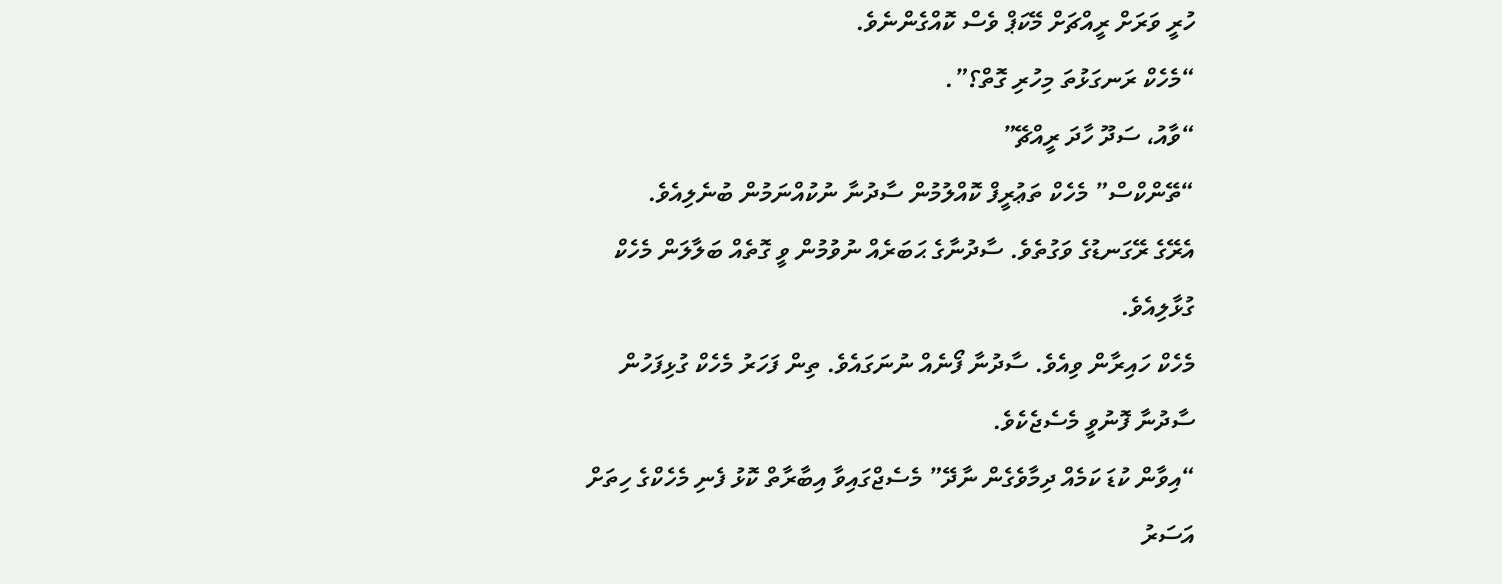ހުރީ ވަރަށް ރީއްޗަށް މޭކަޕް ވެސް ކޮއްގެންނެވެ.
“މެހެކް ރަނގަޅުތަ މިހުރި ގޮތް؟”.
“ވާއު، ސަދޫ ހާދަ ރީއްޗޭ”
“ތޭންކްސް” މެހެކް ތަޢުރީފް ކޮއްލުމުން ސާދުނާ ނުކުއްނަމުން ބުނެލިއެވެ.
އެރޭގެ ރޭގަނޑުގެ ވަގުތެވެ. ސާދުނާގެ ޙަބަރެއް ނުވުމުން ވީ ގޮތެއް ބަލާލަން މެހެކް ގުޅާލިއެވެ.
މެހެކް ހައިރާން ވިއެވެ. ސާދުނާ ފޯނެއް ނުނަގައެވެ. ތިން ފަހަރު މެހެކް ގުޅިފަހުން ސާދުނާ ފޮނުވީ މެސެޖެކެވެ.
“އިވާން ކުޑަ ކަމެއް ދިމާވެގެން ނާދޭ” މެސެޖްގައިވާ އިބާރާތް ކޮޅު ފެނި މެހެކްގެ ހިތަށް އަސަރު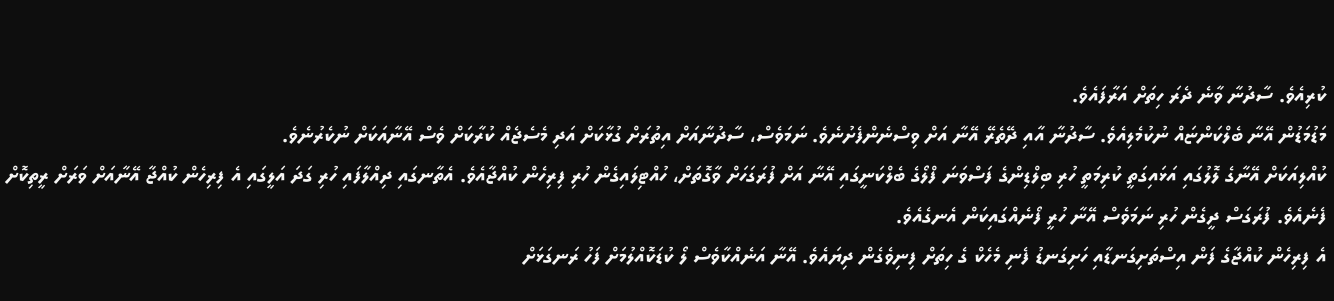ކުރިއެވެ. ސާދުނާ ވާނެ ދެރަ ހިތަށް އަރާފައެވެ.
މަޑުމަޑުން އޭނާ ބެލްކަންޏައް ނުކުމެލިއެވެ. ސާދުނާ އާއި ދޭތެރޭ އޭނާ އަށް ވިސްނެންފެށުނެވެ. ނަމަވެސް، ސާދުނާއަށް އިތުރަށް ގުޅާކަށް އަދި މެސެޖެއް ކުރާކަށް ވެސް އޭނާއަކަށް ނުކެރުނެވެ.
ކުއްލިއަކަށް އޭނާގެ ލޮލުގައި އަޅައިގަތީ ކުރިމަތީ ހުރި ބިލްޑިންގެ ފަސްވަނަ ފްލޯގެ ބެލްކަނީގައި އޭނާ އަށް ފުރަގަހަށް ވާގޮތަށް، ހުއްޓިލައިގެން ހުރި ފިރިހެން ކުއްޖާއެވެ. އެތާނގައި ދިއްލާފައި ހުރި ގަދަ އަލީގައި އެ ފިރިހެން ކުއްޖާ އޭނާއަށް ވަރަށް ރީތިކޮށް ފެނެއެވެ. ފުރަގަސް ދީގެން ހުރި ނަމަވެސް އޭނާ ހުރީ ފޯނެއްގައިކަން އެނގެއެވެ.
އެ ފިރިހެން ކުއްޖާގެ ފަން އިސްތަށިގަނޑާއި ހަށިގަނޑު ފެނި މެހެކް ގެ ހިތަށް ފިނިވެގެން ދިޔައެވެ. އޭނާ އަނެއްކާވެސް ލޯ ކުޑަކޮއްލުމަށް ފަހު ރަނގަޅަށް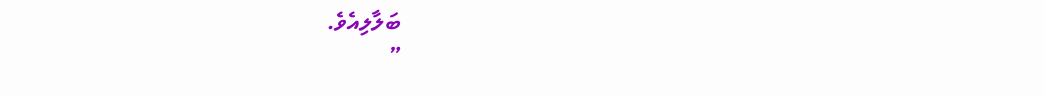ބަލާލިއެވެ.
”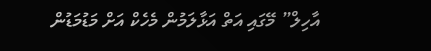އާހިލް” މޭގައި އަތް އަޅާލަމުން މެހެކް އަށް މަޑުމަޑުން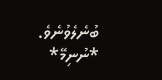ބުނެލެވުނެވެ.
*ނުނިމޭ*